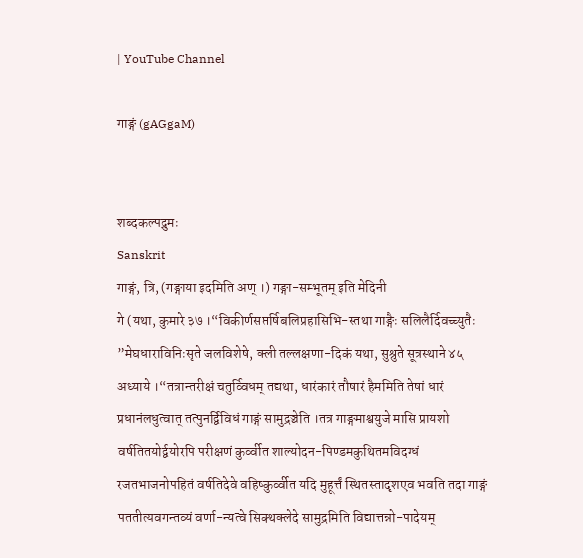| YouTube Channel

गाङ्गं (gAGgaM)


शब्दकल्पद्रुमः
Sanskrit
गाङ्गं, त्रि, (गङ्गाया इदमिति अण् ।) गङ्गा-सम्भूतम् इति मेदिनी
गे (यथा, कुमारे ३७ ।“विकीर्णसप्तर्षिबलिप्रहासिभि-स्तथा गाङ्गैः सलिलैर्दिवच्च्युतैः
”मेघधाराविनिःसृते जलविशेषे, क्ली तल्लक्षणा-दिकं यथा, सुश्रुते सूत्रस्थाने ४५ अध्याये ।“तत्रान्तरीक्षं चतुर्व्विधम् तद्यथा, धारंकारं तौषारं हैममिति तेषां धारं प्रधानंलधुत्वात् तत्पुनर्द्विविधं गाङ्गं सामुद्रञ्चेति ।तत्र गाङ्गमाश्वयुजे मासि प्रायशो वर्षतितयोर्द्वयोरपि परीक्षणं कुर्व्वीत शाल्योदन-पिण्डमकुथितमविदग्धं रजतभाजनोपहितं वर्षतिदेवे वहिष्कुर्व्वीत यदि मुहूर्त्तं स्थितस्तादृशएव भवति तदा गाङ्गं पततीत्यवगन्तव्यं वर्णा-न्यत्वे सिक्थक्लेदे सामुद्रमिति विद्यात्तन्नो-पादेयम्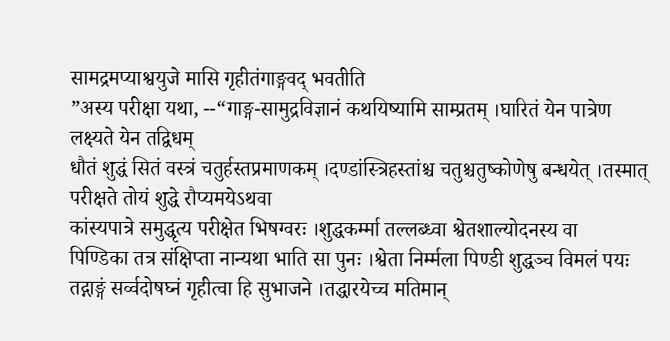सामद्रमप्याश्वयुजे मासि गृहीतंगाङ्गवद् भवतीति
”अस्य परीक्षा यथा, --“गाङ्ग-सामुद्रविज्ञानं कथयिष्यामि साम्प्रतम् ।घारितं येन पात्रेण लक्ष्यते येन तद्विधम्
धौतं शुद्धं सितं वस्त्रं चतुर्हस्तप्रमाणकम् ।दण्डांस्त्रिहस्तांश्च चतुश्चतुष्कोणेषु बन्धयेत् ।तस्मात् परीक्षते तोयं शुद्धे रौप्यमयेऽथवा
कांस्यपात्रे समुद्धृत्य परीक्षेत भिषग्वरः ।शुद्धकर्म्मा तल्लब्ध्वा श्वेतशाल्योदनस्य वा
पिण्डिका तत्र संक्षिप्ता नान्यथा भाति सा पुनः ।श्वेता निर्म्मला पिण्डी शुद्धञ्च विमलं पयः
तद्गाङ्गं सर्व्वदोषघ्नं गृहीत्वा हि सुभाजने ।तद्धारयेच्च मतिमान्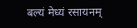बल्यं मेध्यं रसायनम्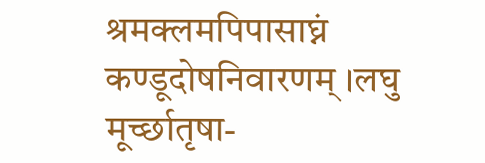श्रमक्लमपिपासाघ्नं कण्डूदोषनिवारणम् ।लघु मूर्च्छातृषा-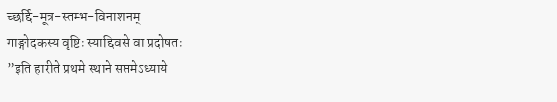च्छर्द्दि-मूत्र-स्तम्भ-विनाशनम्
गाङ्गोदकस्य वृष्टिः स्याद्दिवसे वा प्रदोषतः
”इति हारीते प्रथमे स्थाने सप्तमेऽध्याये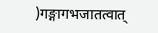)गङ्गागभजातत्वात्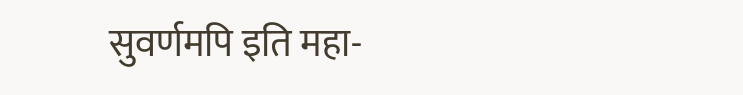सुवर्णमपि इति महा-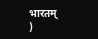भारतम्
)